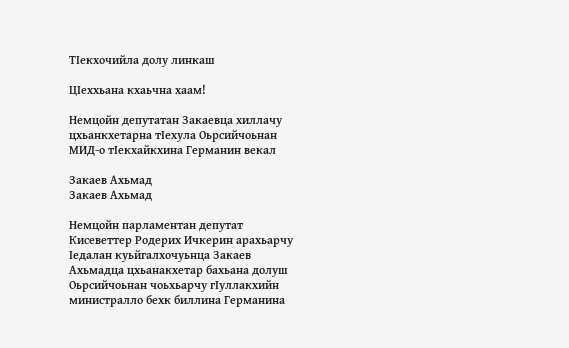ТIекхочийла долу линкаш

ЦIеххьана кхаьчна хаам!

Немцойн депутатан Закаевца хиллачу цхьанкхетарна тIехула Оьрсийчоьнан МИД-о тIекхайкхина Германин векал

Закаев Ахьмад
Закаев Ахьмад

Немцойн парламентан депутат Кисеветтер Родерих Ичкерин арахьарчу Iедалан куьйгалхочуьнца Закаев Ахьмадца цхьанакхетар бахьана долуш Оьрсийчоьнан чоьхьарчу гIуллакхийн министралло бехк биллина Германина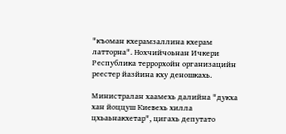"къоман кхерамзаллина кхерам латторна". Нохчийчоьнан Ичкери Республика террорхойн организацийн реестер йазйина кху деношкахь.

Министралан хаамехь далийна "дукха хан йоццуш Киевехь хилла цхьаьнакхетар", цигахь депутато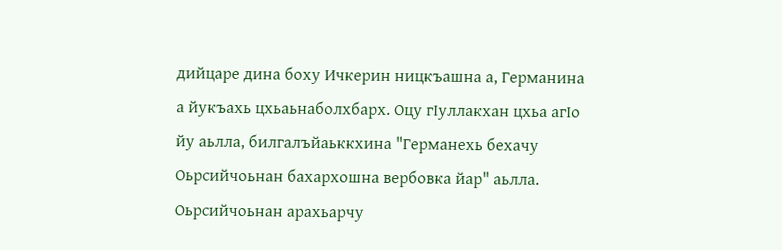дийцаре дина боху Ичкерин ницкъашна а, Германина а йукъахь цхьаьнаболхбарх. Оцу гIуллакхан цхьа агӀо йу аьлла, билгалъйаьккхина "Германехь бехачу Оьрсийчоьнан бахархошна вербовка йар" аьлла. Оьрсийчоьнан арахьарчу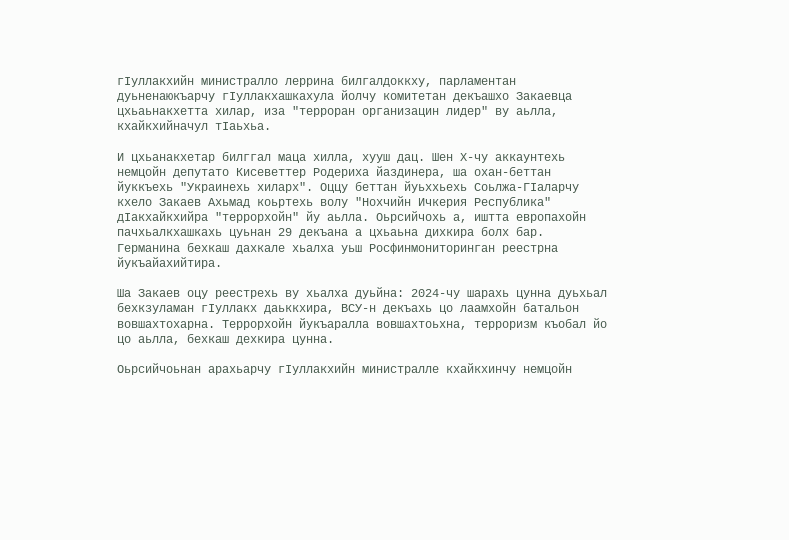гӀуллакхийн министралло леррина билгалдоккху, парламентан дуьненаюкъарчу гӀуллакхашкахула йолчу комитетан декъашхо Закаевца цхьаьнакхетта хилар, иза "терроран организацин лидер" ву аьлла, кхайкхийначул тIаьхьа.

И цхьанакхетар билггал маца хилла, хууш дац. Шен Х-чу аккаунтехь немцойн депутато Кисеветтер Родериха йаздинера, ша охан-беттан йуккъехь "Украинехь хиларх". Оццу беттан йуьххьехь Соьлжа-ГIаларчу кхело Закаев Ахьмад коьртехь волу "Нохчийн Ичкерия Республика" дIакхайкхийра "террорхойн" йу аьлла. Оьрсийчохь а, иштта европахойн пачхьалкхашкахь цуьнан 29 декъана а цхьаьна дихкира болх бар. Германина бехкаш дахкале хьалха уьш Росфинмониторинган реестрна йукъайахийтира.

Ша Закаев оцу реестрехь ву хьалха дуьйна: 2024-чу шарахь цунна дуьхьал бехкзуламан гIуллакх даьккхира, ВСУ-н декъахь цо лаамхойн батальон вовшахтохарна. Террорхойн йукъаралла вовшахтоьхна, терроризм къобал йо цо аьлла, бехкаш дехкира цунна.

Оьрсийчоьнан арахьарчу гӀуллакхийн министралле кхайкхинчу немцойн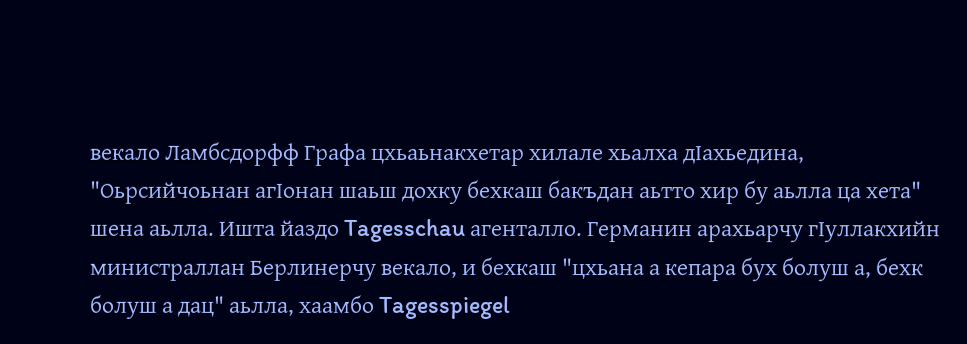векало Ламбсдорфф Графа цхьаьнакхетар хилале хьалха дӀахьедина, "Оьрсийчоьнан агӀонан шаьш дохку бехкаш бакъдан аьтто хир бу аьлла ца хета" шена аьлла. Ишта йаздо Tagesschau агенталло. Германин арахьарчу гӀуллакхийн министраллан Берлинерчу векало, и бехкаш "цхьана а кепара бух болуш а, бехк болуш а дац" аьлла, хаамбо Tagesspiegel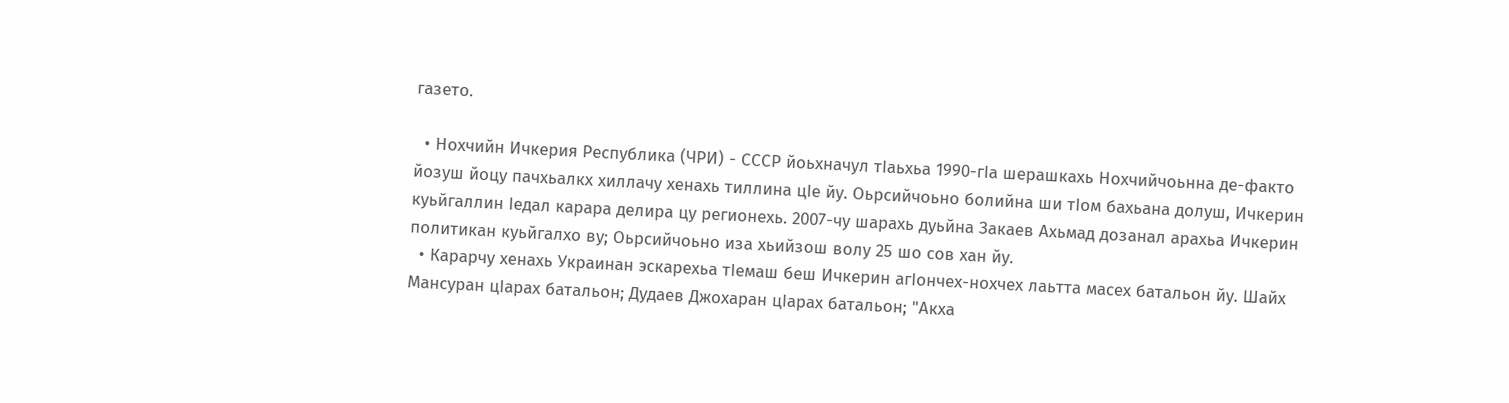газето.

  • Нохчийн Ичкерия Республика (ЧРИ) - СССР йоьхначул тӀаьхьа 1990-гӀа шерашкахь Нохчийчоьнна де-факто йозуш йоцу пачхьалкх хиллачу хенахь тиллина цӀе йу. Оьрсийчоьно болийна ши тӀом бахьана долуш, Ичкерин куьйгаллин Iедал карара делира цу регионехь. 2007-чу шарахь дуьйна Закаев Ахьмад дозанал арахьа Ичкерин политикан куьйгалхо ву; Оьрсийчоьно иза хьийзош волу 25 шо сов хан йу.
  • Карарчу хенахь Украинан эскарехьа тIемаш беш Ичкерин агIончех-нохчех лаьтта масех батальон йу. Шайх Мансуран цIарах батальон; Дудаев Джохаран цIарах батальон; "Акха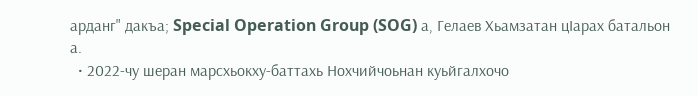арданг" дакъа; Special Operation Group (SOG) а, Гелаев Хьамзатан цIарах батальон а.
  • 2022-чу шеран марсхьокху-баттахь Нохчийчоьнан куьйгалхочо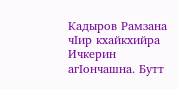Кадыров Рамзана чIир кхайкхийра Ичкерин агIончашна. Бутт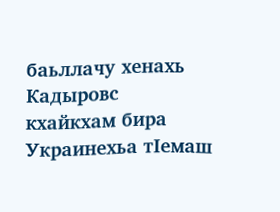баьллачу хенахь Кадыровс кхайкхам бира Украинехьа тIемаш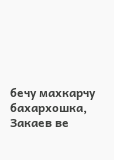бечу махкарчу бахархошка, Закаев ве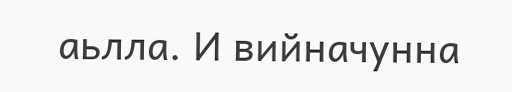аьлла. И вийначунна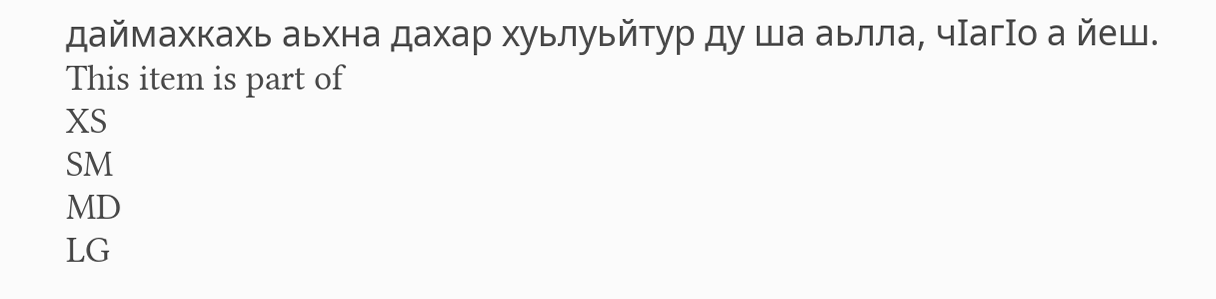даймахкахь аьхна дахар хуьлуьйтур ду ша аьлла, чIагIо а йеш.
This item is part of
XS
SM
MD
LG